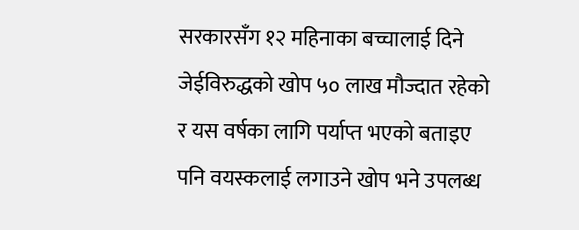सरकारसँग १२ महिनाका बच्चालाई दिने जेईविरुद्धको खोप ५० लाख मौज्दात रहेको र यस वर्षका लागि पर्याप्त भएको बताइए पनि वयस्कलाई लगाउने खोप भने उपलब्ध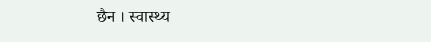छैन । स्वास्थ्य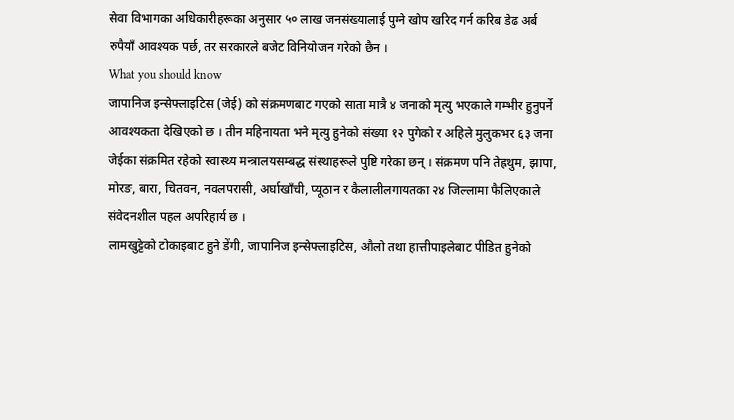सेवा विभागका अधिकारीहरूका अनुसार ५० लाख जनसंख्यालाई पुग्ने खोप खरिद गर्न करिब डेढ अर्ब रुपैयाँ आवश्यक पर्छ, तर सरकारले बजेट विनियोजन गरेको छैन ।
What you should know
जापानिज इन्सेफ्लाइटिस (जेई) को संक्रमणबाट गएको साता मात्रै ४ जनाको मृत्यु भएकाले गम्भीर हुनुपर्ने आवश्यकता देखिएको छ । तीन महिनायता भने मृत्यु हुनेको संख्या १२ पुगेको र अहिले मुलुकभर ६३ जना जेईका संक्रमित रहेको स्वास्थ्य मन्त्रालयसम्बद्ध संस्थाहरूले पुष्टि गरेका छन् । संक्रमण पनि तेह्रथुम, झापा, मोरङ, बारा, चितवन, नवलपरासी, अर्घाखाँची, प्यूठान र कैलालीलगायतका २४ जिल्लामा फैलिएकाले संवेदनशील पहल अपरिहार्य छ ।
लामखुट्टेको टोकाइबाट हुने डेंगी, जापानिज इन्सेफ्लाइटिस, औलो तथा हात्तीपाइलेबाट पीडित हुनेको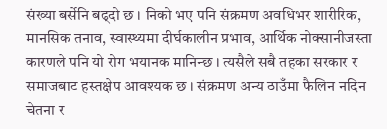संख्या बर्सेनि बढ्दो छ । निको भए पनि संक्रमण अवधिभर शारीरिक, मानसिक तनाव, स्वास्थ्यमा दीर्घकालीन प्रभाव, आर्थिक नोक्सानीजस्ता कारणले पनि यो रोग भयानक मानिन्छ । त्यसैले सबै तहका सरकार र समाजबाट हस्तक्षेप आवश्यक छ । संक्रमण अन्य ठाउँमा फैलिन नदिन चेतना र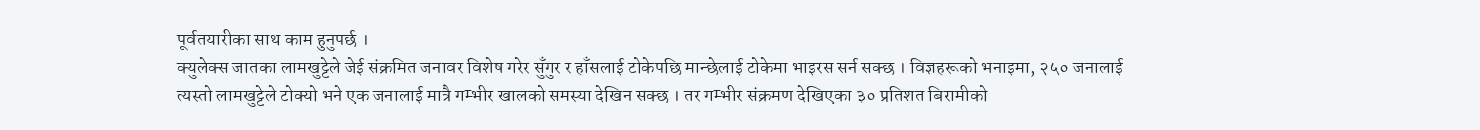पूर्वतयारीका साथ काम हुनुपर्छ ।
क्युलेक्स जातका लामखुट्टेले जेई संक्रमित जनावर विशेष गरेर सुँगुर र हाँसलाई टोकेपछि मान्छेलाई टोकेमा भाइरस सर्न सक्छ । विज्ञहरूको भनाइमा, २५० जनालाई त्यस्तो लामखुट्टेले टोक्यो भने एक जनालाई मात्रै गम्भीर खालको समस्या देखिन सक्छ । तर गम्भीर संक्रमण देखिएका ३० प्रतिशत बिरामीको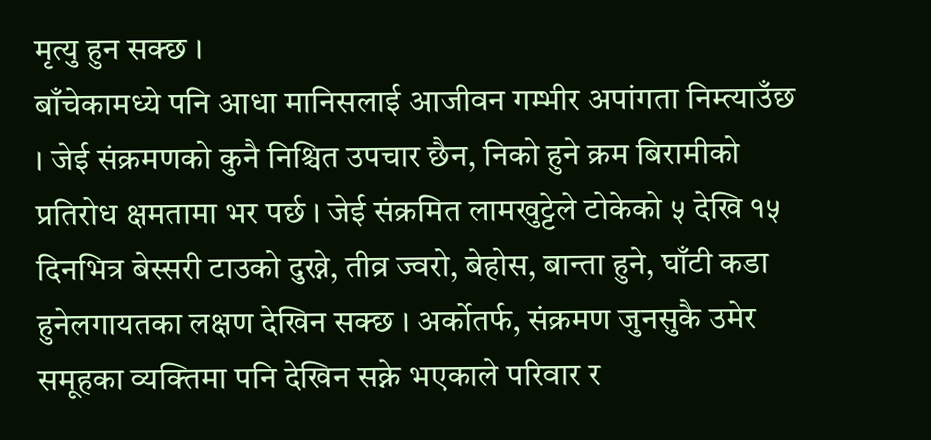मृत्यु हुन सक्छ ।
बाँचेकामध्ये पनि आधा मानिसलाई आजीवन गम्भीर अपांगता निम्त्याउँछ । जेई संक्रमणको कुनै निश्चित उपचार छैन, निको हुने क्रम बिरामीको प्रतिरोध क्षमतामा भर पर्छ । जेई संक्रमित लामखुट्टेले टोकेको ५ देखि १५ दिनभित्र बेस्सरी टाउको दुख्ने, तीव्र ज्वरो, बेहोस, बान्ता हुने, घाँटी कडा हुनेलगायतका लक्षण देखिन सक्छ । अर्कोतर्फ, संक्रमण जुनसुकै उमेर समूहका व्यक्तिमा पनि देखिन सक्ने भएकाले परिवार र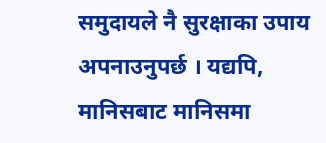समुदायले नै सुरक्षाका उपाय अपनाउनुपर्छ । यद्यपि, मानिसबाट मानिसमा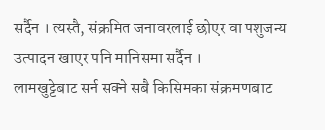सर्दैन । त्यस्तै, संक्रमित जनावरलाई छोएर वा पशुजन्य उत्पादन खाएर पनि मानिसमा सर्दैन ।
लामखुट्टेबाट सर्न सक्ने सबै किसिमका संक्रमणबाट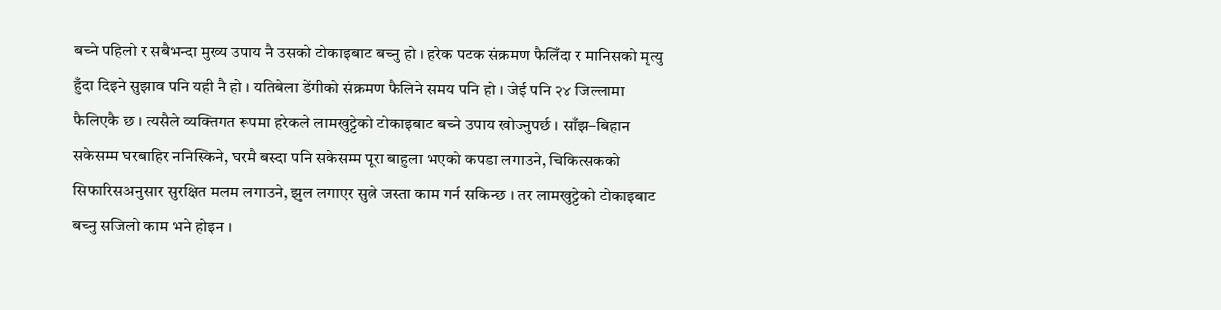बच्ने पहिलो र सबैभन्दा मुख्य उपाय नै उसको टोकाइबाट बच्नु हो । हरेक पटक संक्रमण फैलिँदा र मानिसको मृत्यु हुँदा दिइने सुझाव पनि यही नै हो । यतिबेला डेंगीको संक्रमण फैलिने समय पनि हो । जेई पनि २४ जिल्लामा फैलिएकै छ । त्यसैले व्यक्तिगत रूपमा हरेकले लामखुट्टेको टोकाइबाट बच्ने उपाय खोज्नुपर्छ । साँझ–बिहान सकेसम्म घरबाहिर ननिस्किने, घरमै बस्दा पनि सकेसम्म पूरा बाहुला भएको कपडा लगाउने, चिकित्सकको सिफारिसअनुसार सुरक्षित मलम लगाउने, झुल लगाएर सुत्ने जस्ता काम गर्न सकिन्छ । तर लामखुट्टेको टोकाइबाट बच्नु सजिलो काम भने होइन ।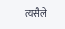त्यसैले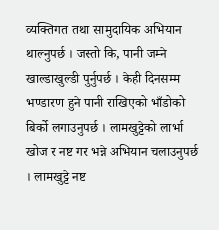व्यक्तिगत तथा सामुदायिक अभियान थाल्नुपर्छ । जस्तो कि, पानी जम्ने खाल्डाखुल्डी पुर्नुपर्छ । केही दिनसम्म भण्डारण हुने पानी राखिएको भाँडोको बिर्को लगाउनुपर्छ । लामखुट्टेको लार्भा खोज र नष्ट गर भन्ने अभियान चलाउनुपर्छ । लामखुट्टे नष्ट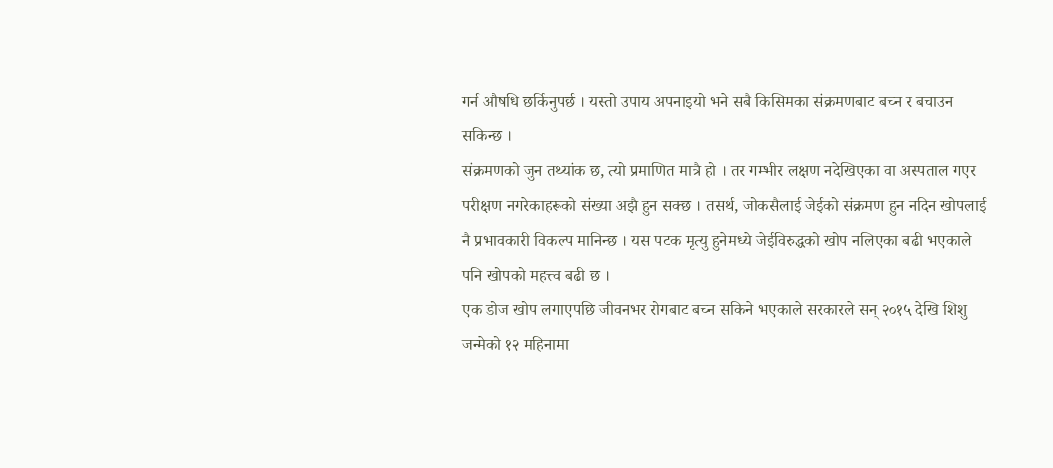गर्न औषधि छर्किनुपर्छ । यस्तो उपाय अपनाइयो भने सबै किसिमका संक्रमणबाट बच्न र बचाउन सकिन्छ ।
संक्रमणको जुन तथ्यांक छ, त्यो प्रमाणित मात्रै हो । तर गम्भीर लक्षण नदेखिएका वा अस्पताल गएर परीक्षण नगरेकाहरूको संख्या अझै हुन सक्छ । तसर्थ, जोकसैलाई जेईको संक्रमण हुन नदिन खोपलाई नै प्रभावकारी विकल्प मानिन्छ । यस पटक मृत्यु हुनेमध्ये जेईविरुद्धको खोप नलिएका बढी भएकाले पनि खोपको महत्त्व बढी छ ।
एक डोज खोप लगाएपछि जीवनभर रोगबाट बच्न सकिने भएकाले सरकारले सन् २०१५ देखि शिशु जन्मेको १२ महिनामा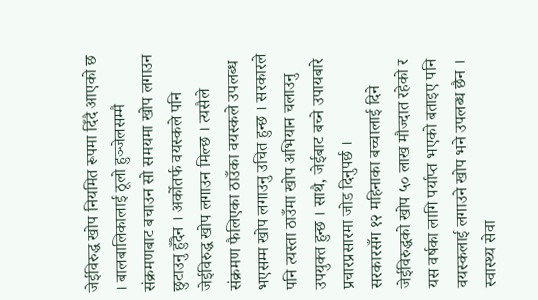जेईविरुद्ध खोप नियमित रूपमा दिँदै आएको छ । बालबालिकालाई ठूलो हुञ्जेलसम्मै संक्रमणबाट बचाउन सो समयमा खोप लगाउन छुटाउनु हुँदैन । अर्कोतर्फ वयस्कले पनि जेईविरुद्ध खोप लगाउन मिल्छ । त्यसैले संक्रमण फैलिएका ठाउँका वयस्कले उपलब्ध भएसम्म खोप लगाउनु उचित हुन्छ । सरकारले पनि त्यस्ता ठाउँमा खोप अभियान चलाउनु उपयुक्त हुन्छ । साथै, जेईबाट बच्ने उपायबारे प्रचारप्रसारमा जोड दिनुपर्छ ।
सरकारसँग १२ महिनाका बच्चालाई दिने जेईविरुद्धको खोप ५० लाख मौज्दात रहेको र यस वर्षका लागि पर्याप्त भएको बताइए पनि वयस्कलाई लगाउने खोप भने उपलब्ध छैन । स्वास्थ्य सेवा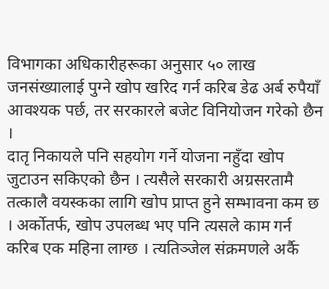विभागका अधिकारीहरूका अनुसार ५० लाख जनसंख्यालाई पुग्ने खोप खरिद गर्न करिब डेढ अर्ब रुपैयाँ आवश्यक पर्छ, तर सरकारले बजेट विनियोजन गरेको छैन ।
दातृ निकायले पनि सहयोग गर्ने योजना नहुँदा खोप जुटाउन सकिएको छैन । त्यसैले सरकारी अग्रसरतामै तत्कालै वयस्कका लागि खोप प्राप्त हुने सम्भावना कम छ । अर्कोतर्फ, खोप उपलब्ध भए पनि त्यसले काम गर्न करिब एक महिना लाग्छ । त्यतिञ्जेल संक्रमणले अर्कै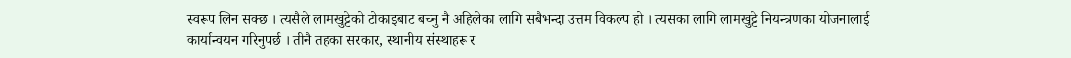स्वरूप लिन सक्छ । त्यसैले लामखुट्टेको टोकाइबाट बच्नु नै अहिलेका लागि सबैभन्दा उत्तम विकल्प हो । त्यसका लागि लामखुट्टे नियन्त्रणका योजनालाई कार्यान्वयन गरिनुपर्छ । तीनै तहका सरकार, स्थानीय संस्थाहरू र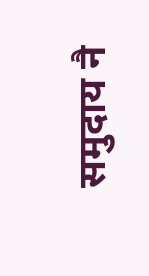समुदाय नै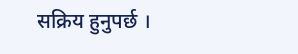सक्रिय हुनुपर्छ ।